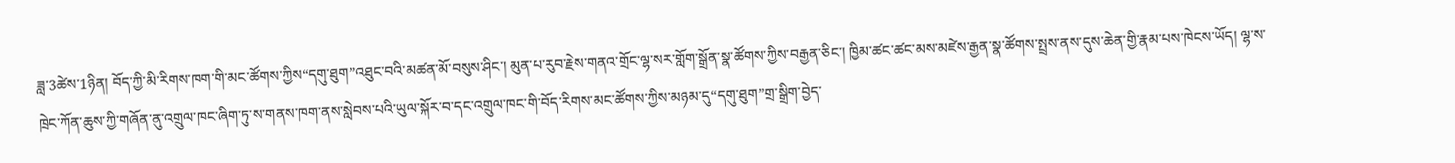ཟླ་3ཚེས་1ཉིན། བོད་ཀྱི་མི་རིགས་ཁག་གི་མང་ཚོགས་ཀྱིས“དགུ་ཐུག”འཐུང་བའི་མཚན་མོ་བསུས་ཤིང་། མུན་པ་རུབ་རྗེས་གནའ་གྲོང་ལྷ་སར་གློག་སྒྲོན་སྣ་ཚོགས་ཀྱིས་བརྒྱན་ཅིང་། ཁྱིམ་ཚང་ཚང་མས་མཛེས་རྒྱན་སྣ་ཚོགས་སྤྲས་ནས་དུས་ཆེན་གྱི་རྣམ་པས་ཁེངས་ཡོད། ལྷ་ས་ཁྲེང་ཀོན་ཆུས་ཀྱི་གཞོན་ནུ་འགྲུལ་ཁང་ཞིག་ཏུ་ས་གནས་ཁག་ནས་སླེབས་པའི་ཡུལ་སྐོར་བ་དང་འགྲུལ་ཁང་གི་བོད་རིགས་མང་ཚོགས་ཀྱིས་མཉམ་དུ“དགུ་ཐུག”གྲ་སྒྲིག་བྱེད་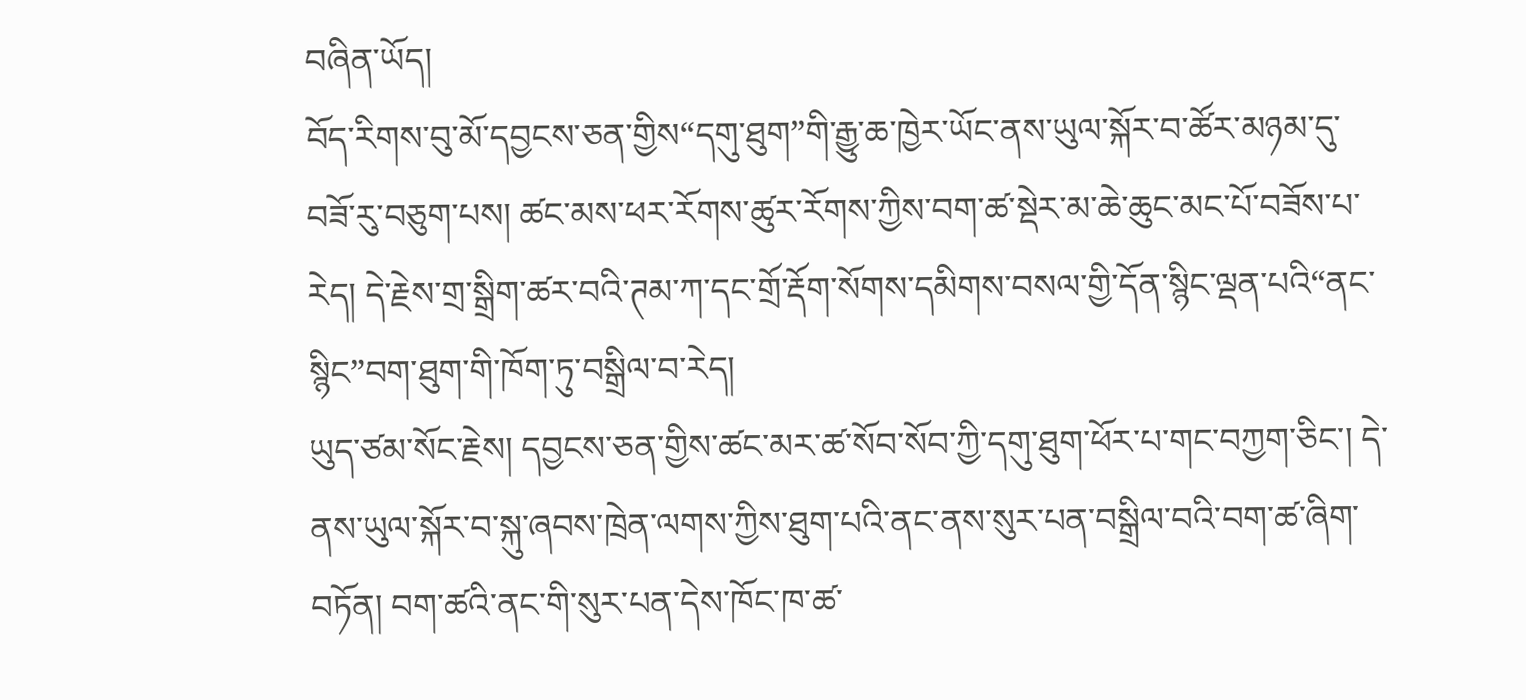བཞིན་ཡོད།
བོད་རིགས་བུ་མོ་དབྱངས་ཅན་གྱིས“དགུ་ཐུག”གི་རྒྱུ་ཆ་ཁྱེར་ཡོང་ནས་ཡུལ་སྐོར་བ་ཚོར་མཉམ་དུ་བཟོ་རུ་བཅུག་པས། ཚང་མས་ཕར་རོགས་ཚུར་རོགས་ཀྱིས་བག་ཚ་སྡེར་མ་ཆེ་ཆུང་མང་པོ་བཟོས་པ་རེད། དེ་རྗེས་གྲ་སྒྲིག་ཚར་བའི་ཊམ་ཀ་དང་གྲོ་རྡོག་སོགས་དམིགས་བསལ་གྱི་དོན་སྙིང་ལྡན་པའི“ནང་སྙིང”བག་ཐུག་གི་ཁོག་ཏུ་བསྒྲིལ་བ་རེད།
ཡུད་ཙམ་སོང་རྗེས། དབྱངས་ཅན་གྱིས་ཚང་མར་ཚ་སོབ་སོབ་ཀྱི་དགུ་ཐུག་ཕོར་པ་གང་བཀྱག་ཅིང་། དེ་ནས་ཡུལ་སྐོར་བ་སྐུ་ཞབས་ཁྲེན་ལགས་ཀྱིས་ཐུག་པའི་ནང་ནས་སུར་པན་བསྒྲིལ་བའི་བག་ཚ་ཞིག་བཏོན། བག་ཚའི་ནང་གི་སུར་པན་དེས་ཁོང་ཁ་ཚ་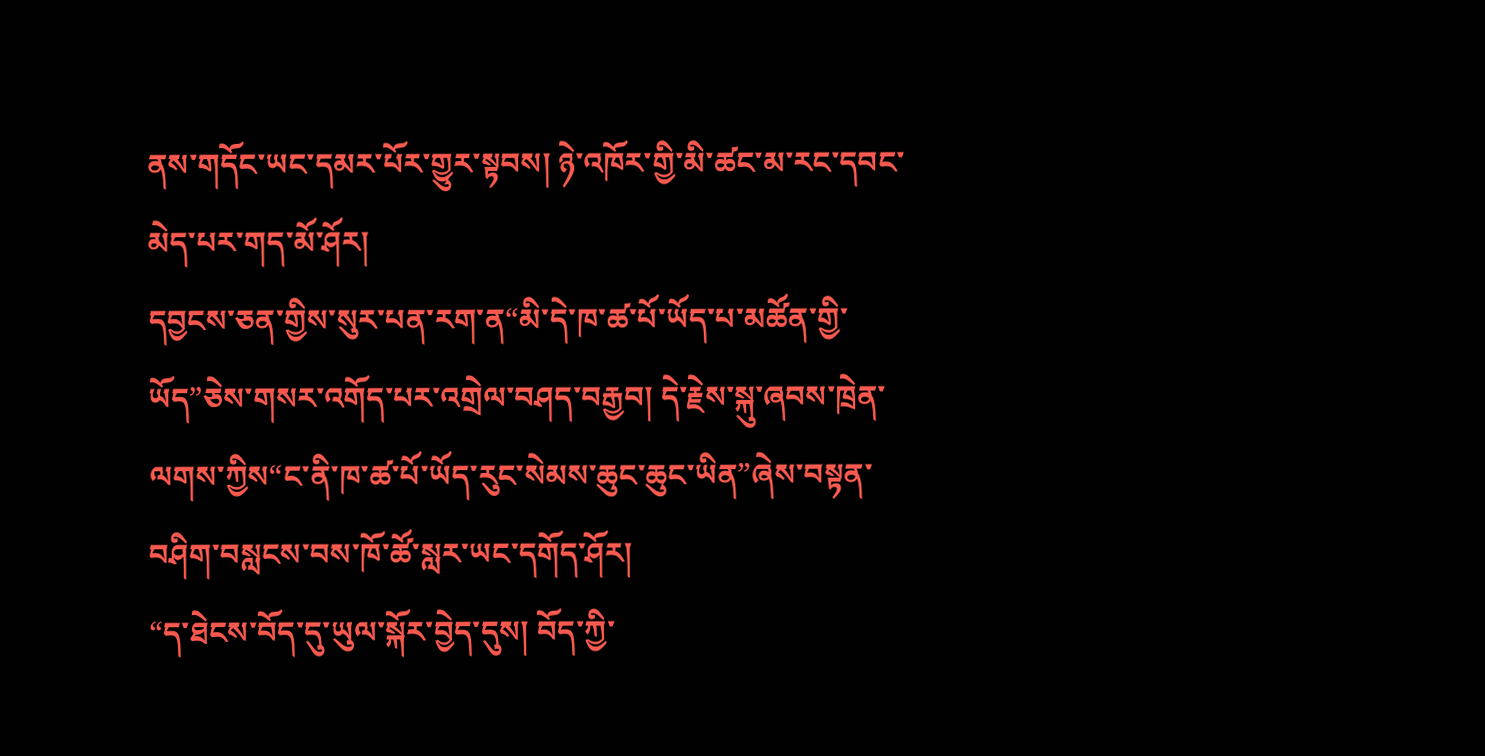ནས་གདོང་ཡང་དམར་པོར་གྱུར་སྟབས། ཉེ་འཁོར་གྱི་མི་ཚང་མ་རང་དབང་མེད་པར་གད་མོ་ཤོར།
དབྱངས་ཅན་གྱིས་སུར་པན་རག་ན“མི་དེ་ཁ་ཚ་པོ་ཡོད་པ་མཚོན་གྱི་ཡོད”ཅེས་གསར་འགོད་པར་འགྲེལ་བཤད་བརྒྱབ། དེ་རྗེས་སྐུ་ཞབས་ཁྲེན་ལགས་ཀྱིས“ང་ནི་ཁ་ཚ་པོ་ཡོད་རུང་སེམས་ཆུང་ཆུང་ཡིན”ཞེས་བསྟན་བཤིག་བསླངས་བས་ཁོ་ཚོ་སླར་ཡང་དགོད་ཤོར།
“ད་ཐེངས་བོད་དུ་ཡུལ་སྐོར་བྱེད་དུས། བོད་ཀྱི་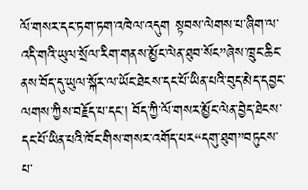ལོ་གསར་དང་ཏག་ཏག་འཁེལ་འདུག སྟབས་ལེགས་པ་ཞིག་ལ་འདི་གའི་ཡུལ་སྲོལ་རིག་གནས་མྱོང་ལེན་ཐུབ་སོང”ཞེས་ཁྲུང་ཆིང་ནས་བོད་དུ་ཡུལ་སྐོར་ལ་ཡོང་ཐེངས་དང་པོ་ཡིན་པའི་བུད་མེད་དབྱང་ལགས་ཀྱིས་བརྗོད་པ་དང་། བོད་ཀྱི་ལོ་གསར་མྱོང་ལེན་བྱེད་ཐེངས་དང་པོ་ཡིན་པའི་ཁོང་གིས་གསར་འགོད་པར“དགུ་ཐུག”བཏུངས་པ་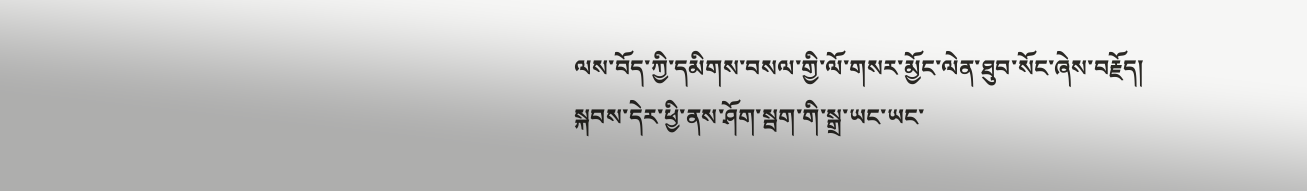ལས་བོད་ཀྱི་དམིགས་བསལ་གྱི་ལོ་གསར་མྱོང་ལེན་ཐུབ་སོང་ཞེས་བརྗོད།
སྐབས་དེར་ཕྱི་ནས་ཤོག་སྦག་གི་སྒྲ་ཡང་ཡང་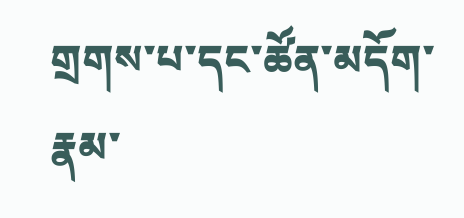གྲགས་པ་དང་ཚོན་མདོག་རྣམ་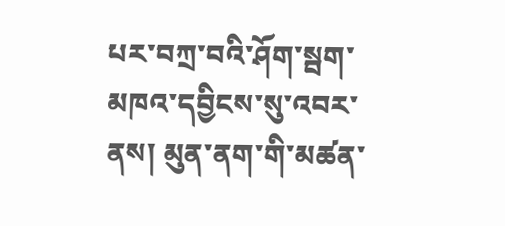པར་བཀྲ་བའི་ཤོག་སྦག་མཁའ་དབྱིངས་སུ་འབར་ནས། མུན་ནག་གི་མཚན་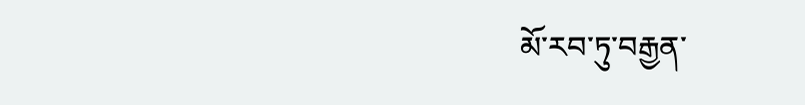མོ་རབ་ཏུ་བརྒྱན་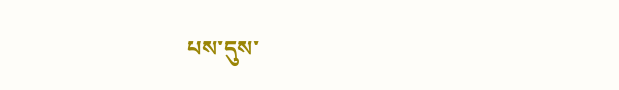པས་དུས་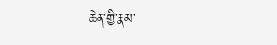ཆེན་གྱི་རྣམ་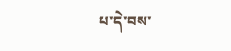པ་དེ་བས་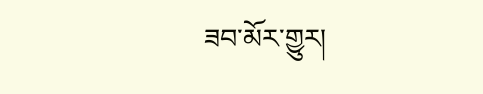ཟབ་མོར་གྱུར།